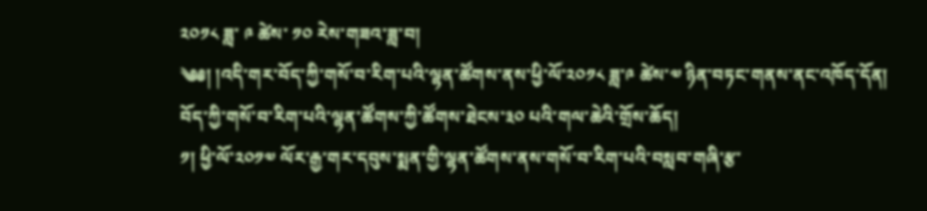༢༠༡༨ ཟླ་ ༩ ཚེས་ ༡༠ རེས་གཟའ་ཟླ་བ།
༄༅། །འདི་གར་བོད་ཀྱི་གསོ་བ་རིག་པའི་ལྷན་ཚོགས་ནས་ཕྱི་ལོ་༢༠༡༨ ཟླ་༩ ཚེས་༧ ཉིན་བཏང་གནས་ནང་འཁོད་དོན།
བོད་ཀྱི་གསོ་བ་རིག་པའི་ལྷན་ཚོགས་ཀྱི་ཚོགས་ཐེངས་༣༠ པའི་གལ་ཆེའི་གྲོས་ཆོད།
༡། ཕྱི་ལོ་༢༠༡༧ ལོར་རྒྱ་གར་དབུས་སྨན་གྱི་ལྷན་ཚོགས་ནས་གསོ་བ་རིག་པའི་བསླབ་གཞི་རྩ་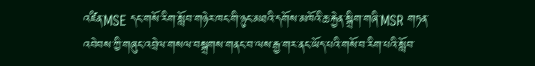འཛིན་MSE དང་གསོ་རིག་སློབ་གཉེར་ཁང་གི་ཉུང་མཐའི་དགོས་མཁོའི་ཆ་རྐྱེན་སྒྲིག་གཞི་MSR གཏན་འབེབས་ཀྱི་གཞུང་འབྲེལ་གསལ་བསྒྲགས་གནང་བ་ལས་རྒྱ་གར་ནང་ཡོད་པའི་གསོ་བ་རིག་པའི་སློབ་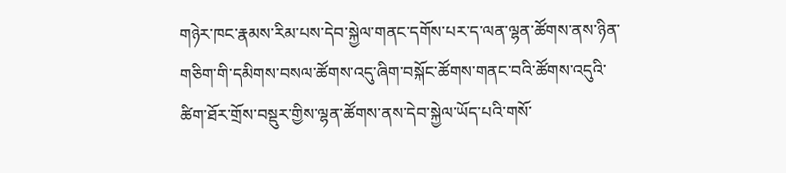གཉེར་ཁང་རྣམས་རིམ་པས་དེབ་སྐྱེལ་གནང་དགོས་པར་ད་ལན་ལྷན་ཚོགས་ནས་ཉིན་གཅིག་གི་དམིགས་བསལ་ཚོགས་འདུ་ཞིག་བསྐོང་ཚོགས་གནང་བའི་ཚོགས་འདུའི་ཚིག་ཐོར་གྲོས་བསྡུར་གྱིས་ལྷན་ཚོགས་ནས་དེབ་སྐྱེལ་ཡོད་པའི་གསོ་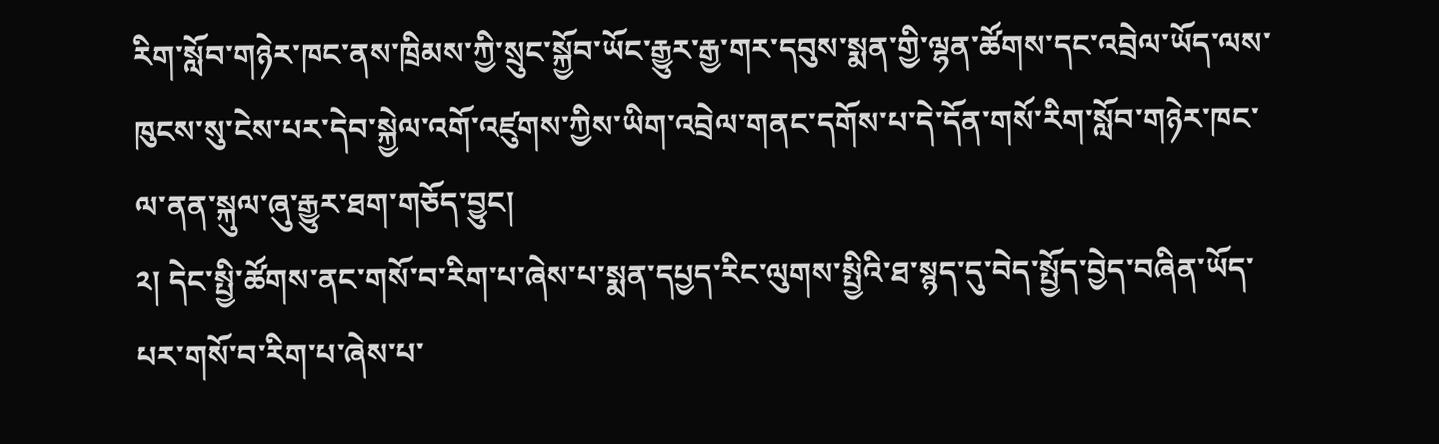རིག་སློབ་གཉེར་ཁང་ནས་ཁྲིམས་ཀྱི་སྲུང་སྐྱོབ་ཡོང་རྒྱུར་རྒྱ་གར་དབུས་སྨན་གྱི་ལྷན་ཚོགས་དང་འབྲེལ་ཡོད་ལས་ཁུངས་སུ་ངེས་པར་དེབ་སྐྱེལ་འགོ་འཛུགས་ཀྱིས་ཡིག་འབྲེལ་གནང་དགོས་པ་དེ་དོན་གསོ་རིག་སློབ་གཉེར་ཁང་ལ་ནན་སྐུལ་ཞུ་རྒྱུར་ཐག་གཅོད་བྱུང།
༢། དེང་སྤྱི་ཚོགས་ནང་གསོ་བ་རིག་པ་ཞེས་པ་སྨན་དཔྱད་རིང་ལུགས་སྤྱིའི་ཐ་སྙད་དུ་བེད་སྤྱོད་བྱེད་བཞིན་ཡོད་པར་གསོ་བ་རིག་པ་ཞེས་པ་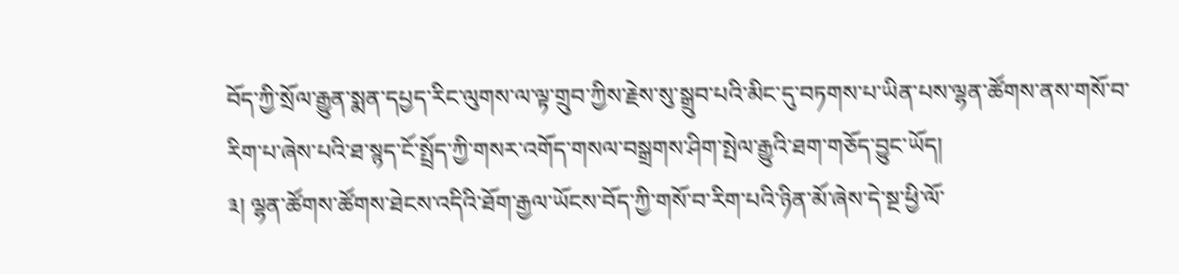བོད་ཀྱི་སྲོལ་རྒྱུན་སྨན་དཔྱད་རིང་ལུགས་ལ་ལྟ་གྲུབ་ཀྱིས་རྗེས་སུ་སྒྲུབ་པའི་མིང་དུ་བཏགས་པ་ཡིན་པས་ལྷན་ཚོགས་ནས་གསོ་བ་རིག་པ་ཞེས་པའི་ཐ་སྙད་ངོ་སྤྲོད་ཀྱི་གསར་འགོད་གསལ་བསྒྲགས་ཤིག་སྤེལ་རྒྱུའི་ཐག་གཅོད་བྱུང་ཡོད།
༣། ལྷན་ཚོགས་ཚོགས་ཐེངས་འདིའི་ཐོག་རྒྱལ་ཡོངས་བོད་ཀྱི་གསོ་བ་རིག་པའི་ཉིན་མོ་ཞེས་དེ་སྔ་ཕྱི་ལོ་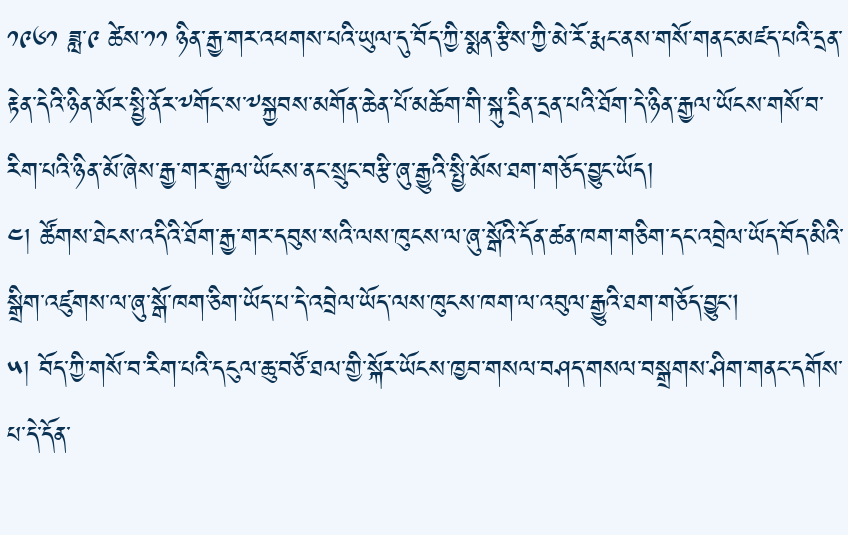༡༩༦༡ ཟླ་༩ ཚེས་༡༡ ཉིན་རྒྱ་གར་འཕགས་པའི་ཡུལ་དུ་བོད་ཀྱི་སྨན་རྩིས་ཀྱི་མེ་རོ་རྨང་ནས་གསོ་གནང་མཛད་པའི་དྲན་རྟེན་དེའི་ཉིན་མོར་སྤྱི་ནོར་༸གོང་ས་༸སྐྱབས་མགོན་ཆེན་པོ་མཆོག་གི་སྐུ་དྲིན་དྲན་པའི་ཐོག་དེ་ཉིན་རྒྱལ་ཡོངས་གསོ་བ་རིག་པའི་ཉིན་མོ་ཞེས་རྒྱ་གར་རྒྱལ་ཡོངས་ནང་སྲུང་བརྩི་ཞུ་རྒྱུའི་སྤྱི་མོས་ཐག་གཅོད་བྱུང་ཡོད།
༤། ཚོགས་ཐེངས་འདིའི་ཐོག་རྒྱ་གར་དབུས་སའི་ལས་ཁུངས་ལ་ཞུ་སྒོའི་དོན་ཚན་ཁག་གཅིག་དང་འབྲེལ་ཡོད་བོད་མིའི་སྒྲིག་འཛུགས་ལ་ཞུ་སྒོ་ཁག་ཅིག་ཡོད་པ་དེ་འབྲེལ་ཡོད་ལས་ཁུངས་ཁག་ལ་འབུལ་རྒྱུའི་ཐག་གཅོད་བྱུང།
༥། བོད་ཀྱི་གསོ་བ་རིག་པའི་དངུལ་ཆུ་བཙོ་ཐལ་གྱི་སྐོར་ཡོངས་ཁྱབ་གསལ་བཤད་གསལ་བསྒྲགས་ཤིག་གནང་དགོས་པ་དེ་དོན་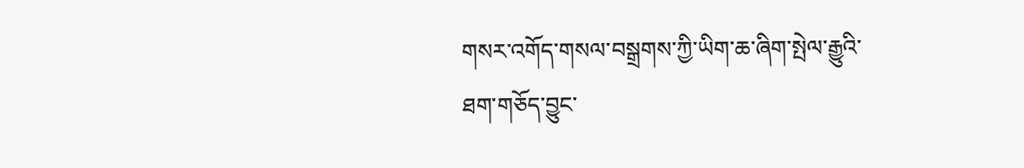གསར་འགོད་གསལ་བསྒྲགས་ཀྱི་ཡིག་ཆ་ཞིག་སྤེལ་རྒྱུའི་ཐག་གཅོད་བྱུང་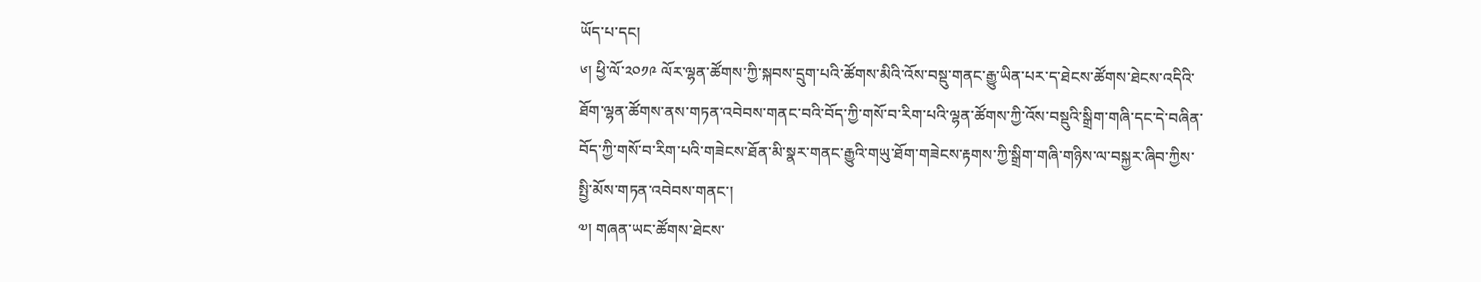ཡོད་པ་དང།
༦། ཕྱི་ལོ་༢༠༡༩ ལོར་ལྷན་ཚོགས་ཀྱི་སྐབས་དྲུག་པའི་ཚོགས་མིའི་འོས་བསྡུ་གནང་རྒྱུ་ཡིན་པར་ད་ཐེངས་ཚོགས་ཐེངས་འདིའི་ཐོག་ལྷན་ཚོགས་ནས་གཏན་འབེབས་གནང་བའི་བོད་ཀྱི་གསོ་བ་རིག་པའི་ལྷན་ཚོགས་ཀྱི་འོས་བསྡུའི་སྒྲིག་གཞི་དང་དེ་བཞིན་བོད་ཀྱི་གསོ་བ་རིག་པའི་གཟེངས་ཐོན་མི་སྣར་གནང་རྒྱུའི་གཡུ་ཐོག་གཟེངས་རྟགས་ཀྱི་སྒྲིག་གཞི་གཉིས་ལ་བསྐྱར་ཞིབ་ཀྱིས་སྤྱི་མོས་གཏན་འབེབས་གནང་།
༧། གཞན་ཡང་ཚོགས་ཐེངས་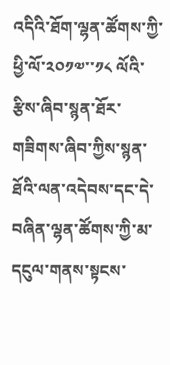འདིའི་ཐོག་ལྷན་ཚོགས་ཀྱི་ཕྱི་ལོ་༢༠༡༧་་༡༨ ལོའི་རྩིས་ཞིབ་སྙན་ཐོར་གཟིགས་ཞིབ་ཀྱིས་སྙན་ཐོའི་ལན་འདེབས་དང་དེ་བཞིན་ལྷན་ཚོགས་ཀྱི་མ་དངུལ་གནས་སྟངས་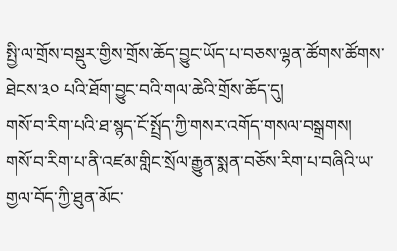སྤྱི་ལ་གྲོས་བསྡུར་གྱིས་གྲོས་ཆོད་བྱུང་ཡོད་པ་བཅས་ལྷན་ཚོགས་ཚོགས་ཐེངས་༣༠ པའི་ཐོག་བྱུང་བའི་གལ་ཆེའི་གྲོས་ཆོད་དུ།
གསོ་བ་རིག་པའི་ཐ་སྙད་ངོ་སྤྲོད་ཀྱི་གསར་འགོད་གསལ་བསྒྲགས།
གསོ་བ་རིག་པ་ནི་འཛམ་གླིང་སྲོལ་རྒྱུན་སྨན་བཅོས་རིག་པ་བཞིའི་ཡ་གྱལ་བོད་ཀྱི་ཐུན་མོང་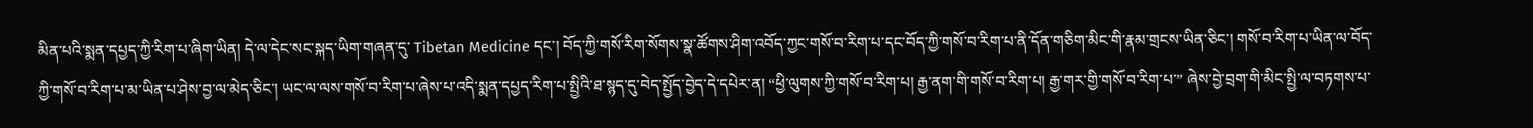མིན་པའི་སྨན་དཔྱད་ཀྱི་རིག་པ་ཞིག་ཡིན། དེ་ལ་དེང་སང་སྐད་ཡིག་གཞན་དུ་ Tibetan Medicine དང་། བོད་ཀྱི་གསོ་རིག་སོགས་སྣ་ཚོགས་ཤིག་འབོད་ཀྱང་གསོ་བ་རིག་པ་དང་བོད་ཀྱི་གསོ་བ་རིག་པ་ནི་དོན་གཅིག་མིང་གི་རྣམ་གྲངས་ཡིན་ཅིང་། གསོ་བ་རིག་པ་ཡིན་ལ་བོད་ཀྱི་གསོ་བ་རིག་པ་མ་ཡིན་པ་ཤེས་བྱ་ལ་མེད་ཅིང་། ཡང་ལ་ལས་གསོ་བ་རིག་པ་ཞེས་པ་འདི་སྨན་དཔྱད་རིག་པ་སྤྱིའི་ཐ་སྙད་དུ་བེད་སྤྱོད་བྱེད་དེ་དཔེར་ན། “ཕྱི་ལུགས་ཀྱི་གསོ་བ་རིག་པ། རྒྱ་ནག་གི་གསོ་བ་རིག་པ། རྒྱ་གར་གྱི་གསོ་བ་རིག་པ་” ཞེས་བྱེ་བྲག་གི་མིང་སྤྱི་ལ་བཏགས་པ་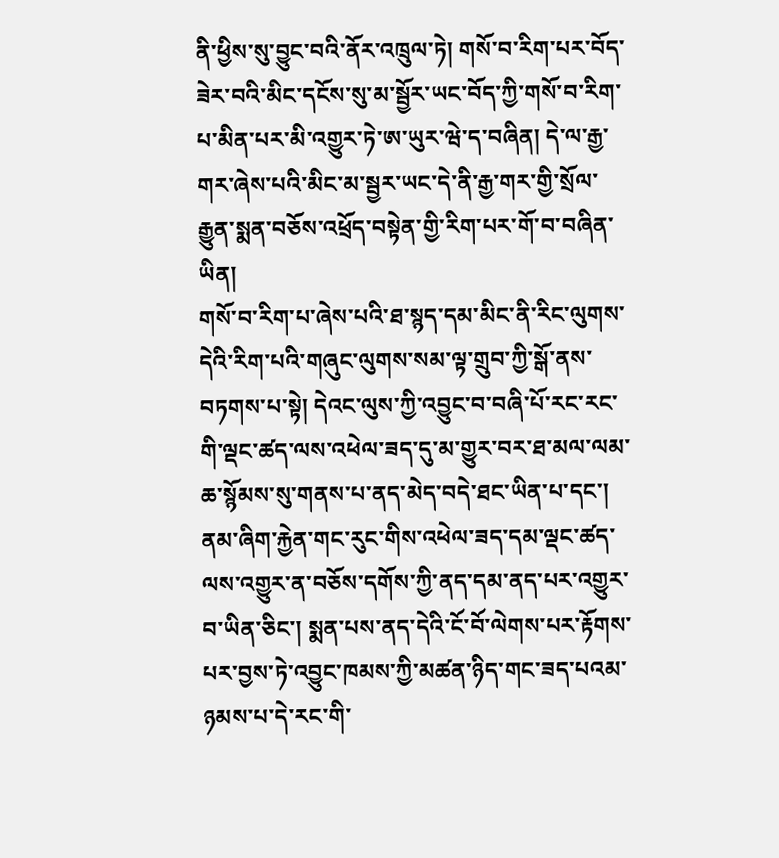ནི་ཕྱིས་སུ་བྱུང་བའི་ནོར་འཁྲུལ་ཏེ། གསོ་བ་རིག་པར་བོད་ཟེར་བའི་མིང་དངོས་སུ་མ་སྦྱོར་ཡང་བོད་ཀྱི་གསོ་བ་རིག་པ་མིན་པར་མི་འགྱུར་ཏེ་ཨ་ཡུར་ཝེ་ད་བཞིན། དེ་ལ་རྒྱ་གར་ཞེས་པའི་མིང་མ་སྦྱར་ཡང་དེ་ནི་རྒྱ་གར་གྱི་སྲོལ་རྒྱུན་སྨན་བཅོས་འཕྲོད་བསྟེན་གྱི་རིག་པར་གོ་བ་བཞིན་ཡིན།
གསོ་བ་རིག་པ་ཞེས་པའི་ཐ་སྙད་དམ་མིང་ནི་རིང་ལུགས་དེའི་རིག་པའི་གཞུང་ལུགས་སམ་ལྟ་གྲུབ་ཀྱི་སྒོ་ནས་བཏགས་པ་སྟེ། དེའང་ལུས་ཀྱི་འབྱུང་བ་བཞི་པོ་རང་རང་གི་ལྡང་ཚད་ལས་འཕེལ་ཟད་དུ་མ་གྱུར་བར་ཐ་མལ་ལམ་ཆ་སྙོམས་སུ་གནས་པ་ནད་མེད་བདེ་ཐང་ཡིན་པ་དང་། ནམ་ཞིག་རྐྱེན་གང་རུང་གིས་འཕེལ་ཟད་དམ་ལྡང་ཚད་ལས་འགྱུར་ན་བཅོས་དགོས་ཀྱི་ནད་དམ་ནད་པར་འགྱུར་བ་ཡིན་ཅིང་། སྨན་པས་ནད་དེའི་ངོ་བོ་ལེགས་པར་རྟོགས་པར་བྱས་ཏེ་འབྱུང་ཁམས་ཀྱི་མཚན་ཉིད་གང་ཟད་པའམ་ཉམས་པ་དེ་རང་གི་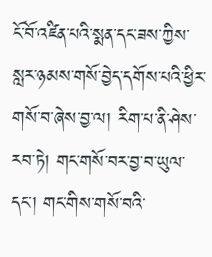ངོ་བོ་འཛིན་པའི་སྨན་དང་ཟས་ཀྱིས་སླར་ཉམས་གསོ་བྱེད་དགོས་པའི་ཕྱིར་གསོ་བ་ཞེས་བྱ་ལ། རིག་པ་ནི་ཤེས་རབ་ཏེ། གང་གསོ་བར་བྱ་བ་ཡུལ་དང་། གང་གིས་གསོ་བའི་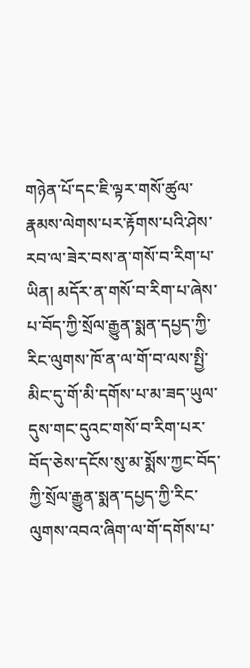གཉེན་པོ་དང་ཇི་ལྟར་གསོ་ཚུལ་རྣམས་ལེགས་པར་རྟོགས་པའི་ཤེས་རབ་ལ་ཟེར་བས་ན་གསོ་བ་རིག་པ་ཡིན། མདོར་ན་གསོ་བ་རིག་པ་ཞེས་པ་བོད་ཀྱི་སྲོལ་རྒྱུན་སྨན་དཔྱད་ཀྱི་རིང་ལུགས་ཁོ་ན་ལ་གོ་བ་ལས་སྤྱི་མིང་དུ་གོ་མི་དགོས་པ་མ་ཟད་ཡུལ་དུས་གང་དུའང་གསོ་བ་རིག་པར་བོད་ཅེས་དངོས་སུ་མ་སྨོས་ཀྱང་བོད་ཀྱི་སྲོལ་རྒྱུན་སྨན་དཔྱད་ཀྱི་རིང་ལུགས་འབའ་ཞིག་ལ་གོ་དགོས་པ་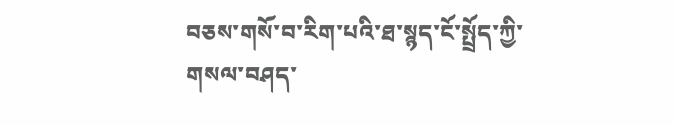བཅས་གསོ་བ་རིག་པའི་ཐ་སྙད་ངོ་སྤྲོད་ཀྱི་གསལ་བཤད་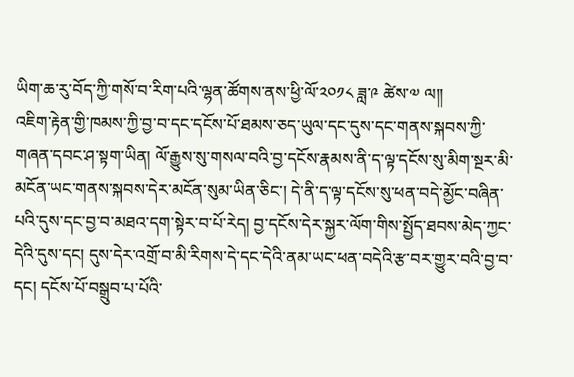ཡིག་ཆ་རུ་བོད་ཀྱི་གསོ་བ་རིག་པའི་ལྷན་ཚོགས་ནས་ཕྱི་ལོ་༢༠༡༨ ཟླ་༩ ཚེས་༧ ལ།།
འཇིག་རྟེན་གྱི་ཁམས་ཀྱི་བྱ་བ་དང་དངོས་པོ་ཐམས་ཅད་ཡུལ་དང་དུས་དང་གནས་སྐབས་ཀྱི་གཞན་དབང་ཤ་སྟག་ཡིན། ལོ་རྒྱུས་སུ་གསལ་བའི་བྱ་དངོས་རྣམས་ནི་ད་ལྟ་དངོས་སུ་མིག་སྔར་མི་མངོན་ཡང་གནས་སྐབས་དེར་མངོན་སུམ་ཡིན་ཅིང་། དེ་ནི་ད་ལྟ་དངོས་སུ་ཕན་བདེ་མྱོང་བཞིན་པའི་དུས་དང་བྱ་བ་མཐའ་དག་སྟེར་བ་པོ་རེད། བྱ་དངོས་དེར་སྐྱར་ལོག་གིས་སྤྱོད་ཐབས་མེད་ཀྱང་དེའི་དུས་དང། དུས་དེར་འགྲོ་བ་མི་རིགས་དེ་དང་དེའི་ནམ་ཡང་ཕན་བདེའི་རྩ་བར་གྱུར་བའི་བྱ་བ་དང། དངོས་པོ་བསྒྲུབ་པ་པོའི་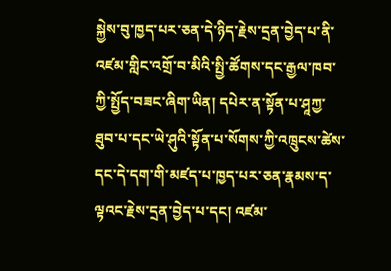སྐྱེས་བུ་ཁྱད་པར་ཅན་དེ་ཉིད་རྗེས་དྲན་བྱེད་པ་ནི་འཛམ་གླིང་འགྲོ་བ་མིའི་སྤྱི་ཚོགས་དང་རྒྱལ་ཁབ་ཀྱི་སྤྱོད་བཟང་ཞིག་ཡིན། དཔེར་ན་སྟོན་པ་ཤཱཀྱ་ཐུབ་པ་དང་ཡེ་ཤུའི་སྟོན་པ་སོགས་ཀྱི་འཁྲུངས་ཚེས་དང་དེ་དག་གི་མཛད་པ་ཁྱད་པར་ཅན་རྣམས་ད་ལྟའང་རྗེས་དྲན་བྱེད་པ་དང། འཛམ་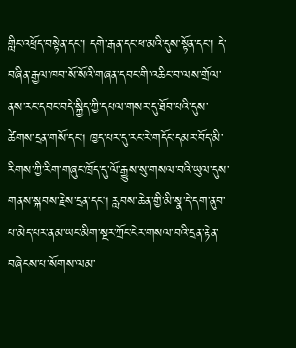གླིང་འཕྲོད་བསྟེན་དང་། དགེ་རྒན་དང་ཕ་མའི་དུས་སྟོན་དང་། དེ་བཞིན་རྒྱལ་ཁབ་སོ་སོའི་གཞན་དབང་གི་འཆིང་བ་ལས་གྲོལ་ནས་རང་དབང་བདེ་སྐྱིད་ཀྱི་དཔལ་གསར་དུ་ཐོབ་པའི་དུས་ཚེགས་དྲན་གསོ་དང། ཁྱད་པར་དུ་རང་རེ་གདོང་དམར་བོད་མི་རིགས་ཀྱི་རིག་གཞུང་ཁྲོད་དུ་ལོ་རྒྱུས་སུ་གསལ་བའི་ཡུལ་དུས་གནས་སྐབས་རྗེས་དྲན་དང། རླབས་ཆེན་གྱི་མི་སྣ་དེ་དག་ནུབ་པ་མེད་པར་ནམ་ཡང་མིག་སྔར་ཀྲོང་ངེར་གསལ་བའི་དྲན་རྟེན་བཞེངས་པ་སོགས་ལམ་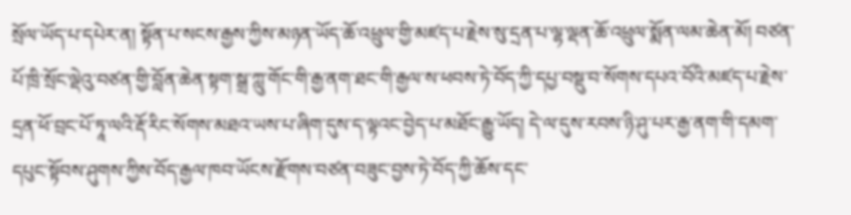སྲོལ་ཡོད་པ་དཔེར་ན། སྟོན་པ་སངས་རྒྱས་ཀྱིས་མཉན་ཡོད་ཆོ་འཕྲུལ་གྱི་མཛད་པ་རྗེས་སུ་དྲན་པ་ལྷ་ལྡན་ཆོ་འཕྲུལ་སྨོན་ལམ་ཆེན་མོ། བཙན་པོ་ཁྲི་སྲོང་ལྡེའུ་བཙན་གྱི་བློན་ཆེན་སྟག་སྒྲ་ཀླུ་གོང་གི་རྒྱ་ནག་ཐང་གི་རྒྱལ་ས་ཕབས་ཏེ་བོད་ཀྱི་དཔྱ་བསྡུ་བ་སོགས་དཔའ་བོའི་མཛད་པ་རྗེས་དྲན་ཕོ་བྲང་པོ་ཏཱ་ལའི་རྡོ་རིང་སོགས་མཐའ་ཡས་པ་ཞིག་དུས་ད་ལྟའང་བྱེད་པ་མཐོང་རྒྱུ་ཡོད། དེ་ལ་དུས་རབས་ཉི་ཤུ་པར་རྒྱ་ནག་གི་དམག་དཔུང་སྟོབས་ཤུགས་ཀྱིས་བོད་རྒྱལ་ཁབ་ཡོངས་རྫོགས་བཙན་བཟུང་བྱས་ཏེ་བོད་ཀྱི་ཆོས་དང་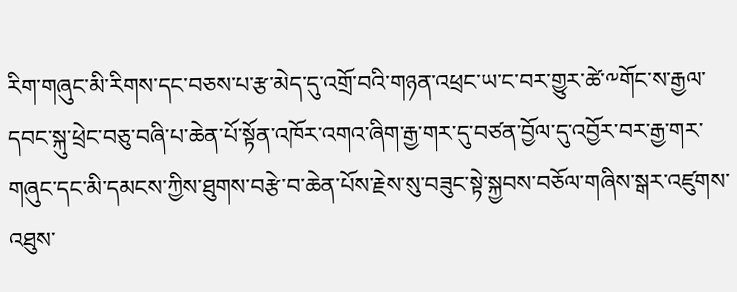རིག་གཞུང་མི་རིགས་དང་བཅས་པ་རྩ་མེད་དུ་འགྲོ་བའི་གཉན་འཕྲང་ཡ་ང་བར་གྱུར་ཚེ་༸གོང་ས་རྒྱལ་དབང་སྐུ་ཕྲེང་བཅུ་བཞི་པ་ཆེན་པོ་སྟོན་འཁོར་འགའ་ཞིག་རྒྱ་གར་དུ་བཙན་བྱོལ་དུ་འབྱོར་བར་རྒྱ་གར་གཞུང་དང་མི་དམངས་ཀྱིས་ཐུགས་བརྩེ་བ་ཆེན་པོས་རྗེས་སུ་བཟུང་སྟེ་སྐྱབས་བཅོལ་གཞིས་སྒར་འཛུགས་འཐུས་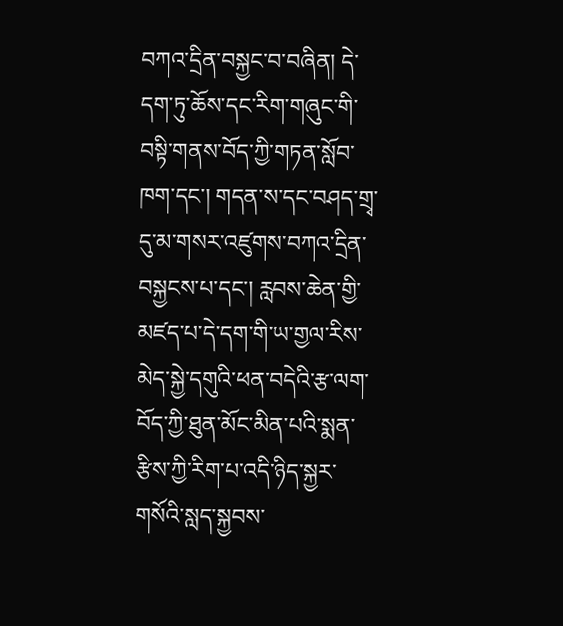བཀའ་དྲིན་བསྐྱང་བ་བཞིན། དེ་དག་ཏུ་ཆོས་དང་རིག་གཞུང་གི་བསྟི་གནས་བོད་ཀྱི་གཏན་སློབ་ཁག་དང་། གདན་ས་དང་བཤད་གྲྭ་དུ་མ་གསར་འཛུགས་བཀའ་དྲིན་བསྐྱངས་པ་དང་། རླབས་ཆེན་གྱི་མཛད་པ་དེ་དག་གི་ཡ་གྱལ་རིས་མེད་སྐྱེ་དགུའི་ཕན་བདེའི་རྩ་ལག་བོད་ཀྱི་ཐུན་མོང་མིན་པའི་སྨན་རྩིས་ཀྱི་རིག་པ་འདི་ཉིད་སྐྱར་གསོའི་སླད་སྐྱབས་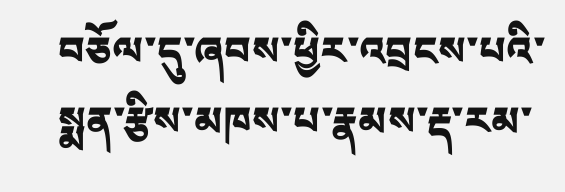བཅོལ་དུ་ཞབས་ཕྱིར་འབྲངས་པའི་སྨན་རྩིས་མཁས་པ་རྣམས་རྡ་རམ་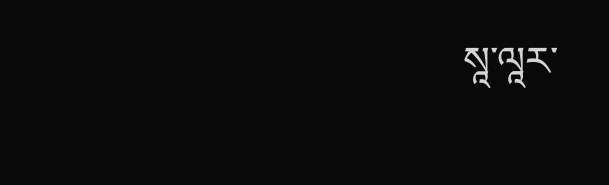སཱ་ལཱར་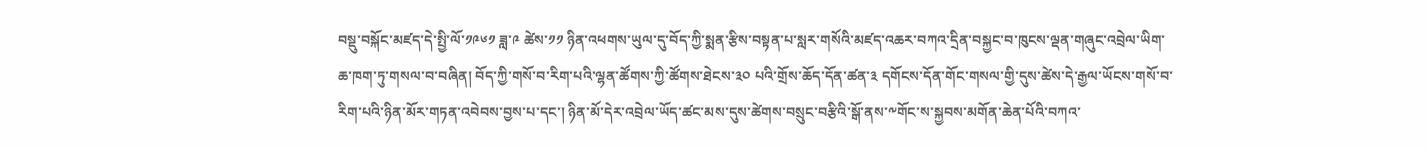བསྡུ་བསྐོང་མཛད་དེ་སྤྱི་ལོ་༡༩༦༡ ཟླ་༩ ཚེས་༡༡ ཉིན་འཕགས་ཡུལ་དུ་བོད་ཀྱི་སྨན་རྩིས་བསྟན་པ་སླར་གསོའི་མཛད་འཆར་བཀའ་དྲིན་བསྐྱང་བ་ཁུངས་ལྡན་གཞུང་འབྲེལ་ཡིག་ཆ་ཁག་ཏུ་གསལ་བ་བཞིན། བོད་ཀྱི་གསོ་བ་རིག་པའི་ལྷན་ཚོགས་ཀྱི་ཚོགས་ཐེངས་༣༠ པའི་གྲོས་ཆོད་དོན་ཚན་༣ དགོངས་དོན་གོང་གསལ་གྱི་དུས་ཚེས་དེ་རྒྱལ་ཡོངས་གསོ་བ་རིག་པའི་ཉིན་མོར་གཏན་འབེབས་བྱས་པ་དང་། ཉིན་མོ་དེར་འབྲེལ་ཡོད་ཚང་མས་དུས་ཚེགས་བསྲུང་བརྩིའི་སྒོ་ནས་༸གོང་ས་སྐྱབས་མགོན་ཆེན་པོའི་བཀའ་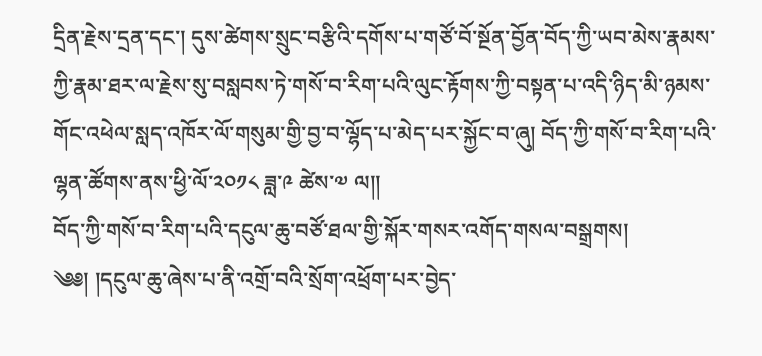དྲིན་རྗེས་དྲན་དང་། དུས་ཚེགས་སྲུང་བརྩིའི་དགོས་པ་གཙོ་བོ་སྔོན་བྱོན་བོད་ཀྱི་ཡབ་མེས་རྣམས་ཀྱི་རྣམ་ཐར་ལ་རྗེས་སུ་བསླབས་ཏེ་གསོ་བ་རིག་པའི་ལུང་རྟོགས་ཀྱི་བསྟན་པ་འདི་ཉིད་མི་ཉམས་གོང་འཕེལ་སླད་འཁོར་ལོ་གསུམ་གྱི་བྱ་བ་ལྷོད་པ་མེད་པར་སྐྱོང་བ་ཞུ། བོད་ཀྱི་གསོ་བ་རིག་པའི་ལྷན་ཚོགས་ནས་ཕྱི་ལོ་༢༠༡༨ ཟླ་༩ ཚེས་༧ ལ།།
བོད་ཀྱི་གསོ་བ་རིག་པའི་དངུལ་ཆུ་བཙོ་ཐལ་གྱི་སྐོར་གསར་འགོད་གསལ་བསྒྲགས།
༄༅། །དངུལ་ཆུ་ཞེས་པ་ནི་འགྲོ་བའི་སྲོག་འཕྲོག་པར་བྱེད་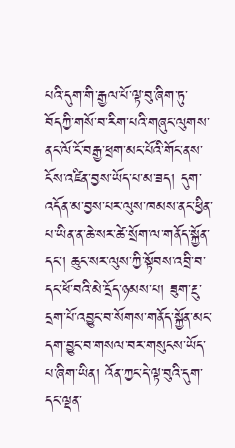པའི་དུག་གི་རྒྱལ་པོ་ལྟ་བུ་ཞིག་ཏུ་བོདཀྱི་གསོ་བ་རིག་པའི་གཞུང་ལུགས་ནང་ལོ་ངོ་བརྒྱ་ཕྲག་མང་པོའི་གོང་ནས་ངོས་འཛིན་བྱས་ཡོད་པ་མ་ཟད། དུག་འདོན་མ་བྱས་པར་ལུས་ཁམས་ནང་ཕྱིན་པ་ཡིན་ན་ཆེ་སར་ཚེ་སྲོག་ལ་གནོད་སྐྱོན་དང་། ཆུང་སར་ལུས་ཀྱི་སྟོབས་འབྲི་བ་དང་ཕོ་བའི་མེ་དྲོད་ཉམས་པ། ཟུག་རྔུ་དྲག་པོ་འབྱུང་བ་སོགས་གནོད་སྐྱོན་མང་དག་བྱུང་བ་གསལ་བར་གསུངས་ཡོད་པ་ཞིག་ཡིན། འོན་ཀྱང་དེ་ལྟ་བུའི་དུག་དང་ལྡན་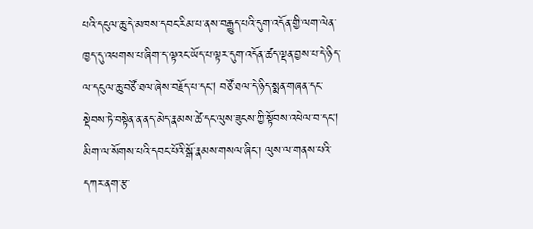པའི་དངུལ་ཆུ་དེ་མཁས་དབང་རིམ་པ་ནས་བརྒྱུད་པའི་དུག་འདོན་གྱི་ལག་ལེན་ཁྱད་དུ་འཕགས་པ་ཞིག་ད་ལྟའང་ཡོད་པ་ལྟར་དུག་འདོན་ཚད་ལྡན་བྱས་པ་དེ་ཉིད་ལ་དངུལ་ཆུ་བཙོ་ཐལ་ཞེས་བརྗོད་པ་དང། བཙོ་ཐལ་དེ་ཉིད་སྨན་གཞན་དང་སྡེབས་ཏེ་བསྟེན་ན་ནད་མེད་རྣམས་ཚེ་དང་ལུས་ཟུངས་ཀྱི་སྟོབས་འཕེལ་བ་དང། མིག་ལ་སོགས་པའི་དབང་པོའི་སྒོ་རྣམས་གསལ་ཞིང་། ལུས་ལ་གནས་པའི་དཀར་ནག་རྩ་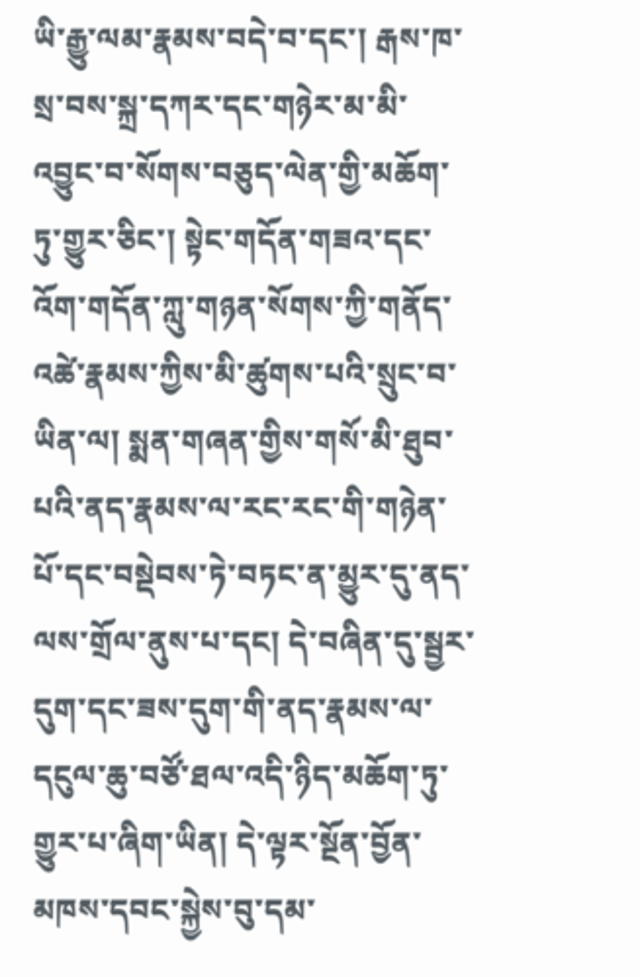ཡི་རྒྱུ་ལམ་རྣམས་བདེ་བ་དང་། རྒས་ཁ་སྲ་བས་སྐྲ་དཀར་དང་གཉེར་མ་མི་འབྱུང་བ་སོགས་བཅུད་ལེན་གྱི་མཆོག་ཏུ་གྱུར་ཅིང་། སྟེང་གདོན་གཟའ་དང་འོག་གདོན་ཀླུ་གཉན་སོགས་ཀྱི་གནོད་འཚེ་རྣམས་ཀྱིས་མི་ཚུགས་པའི་སྲུང་བ་ཡིན་ལ། སྨན་གཞན་གྱིས་གསོ་མི་ཐུབ་པའི་ནད་རྣམས་ལ་རང་རང་གི་གཉེན་པོ་དང་བསྡེབས་ཏེ་བཏང་ན་མྱུར་དུ་ནད་ལས་གྲོལ་ནུས་པ་དང། དེ་བཞིན་དུ་སྦྱར་དུག་དང་ཟས་དུག་གི་ནད་རྣམས་ལ་དངུལ་ཆུ་བཙོ་ཐལ་འདི་ཉིད་མཆོག་ཏུ་གྱུར་པ་ཞིག་ཡིན། དེ་ལྟར་སྔོན་བྱོན་མཁས་དབང་སྐྱེས་བུ་དམ་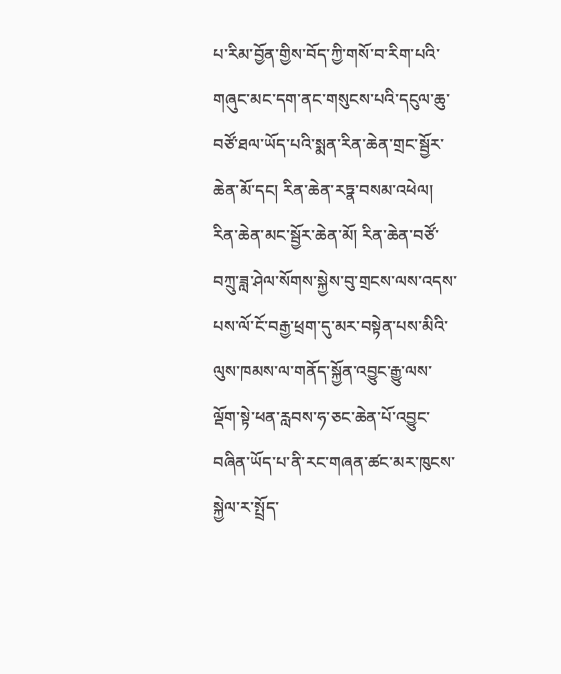པ་རིམ་བྱོན་གྱིས་བོད་ཀྱི་གསོ་བ་རིག་པའི་གཞུང་མང་དག་ནང་གསུངས་པའི་དངུལ་ཆུ་བཙོ་ཐལ་ཡོད་པའི་སྨན་རིན་ཆེན་གྲང་སྦྱོར་ཆེན་མོ་དང། རིན་ཆེན་རཏྣ་བསམ་འཕེལ། རིན་ཆེན་མང་སྦྱོར་ཆེན་མོ། རིན་ཆེན་བཙོ་བཀྲུ་ཟླ་ཤེལ་སོགས་སྐྱེས་བུ་གྲངས་ལས་འདས་པས་ལོ་ངོ་བརྒྱ་ཕྲག་དུ་མར་བསྟེན་པས་མིའི་ལུས་ཁམས་ལ་གནོད་སྐྱོན་འབྱུང་རྒྱུ་ལས་ལྡོག་སྟེ་ཕན་རླབས་ཧ་ཅང་ཆེན་པོ་འབྱུང་བཞིན་ཡོད་པ་ནི་རང་གཞན་ཚང་མར་ཁུངས་སྐྱེལ་ར་སྤྲོད་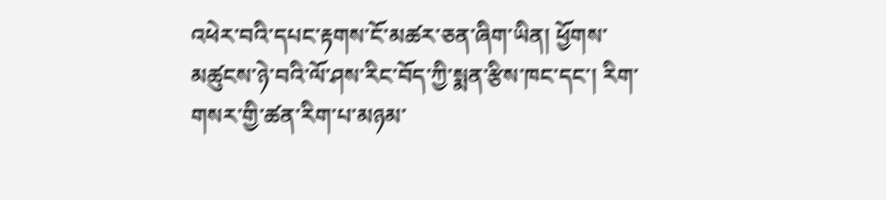འཕེར་བའི་དཔང་རྟགས་ངོ་མཚར་ཅན་ཞིག་ཡིན། ཕྱོགས་མཚུངས་ཉེ་བའི་ལོ་ཤས་རིང་བོད་ཀྱི་སྨན་རྩིས་ཁང་དང་། རིག་གསར་གྱི་ཚན་རིག་པ་མཉམ་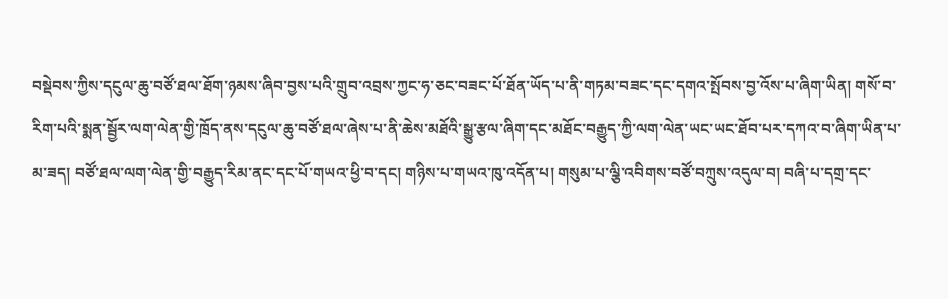བསྡེབས་ཀྱིས་དངུལ་ཆུ་བཙོ་ཐལ་ཐོག་ཉམས་ཞིབ་བྱས་པའི་གྲུབ་འབྲས་ཀྱང་ཧ་ཅང་བཟང་པོ་ཐོན་ཡོད་པ་ནི་གཏམ་བཟང་དང་དགའ་སྤོབས་བྱ་འོས་པ་ཞིག་ཡིན། གསོ་བ་རིག་པའི་སྨན་སྦྱོར་ལག་ལེན་གྱི་ཁྲོད་ནས་དངུལ་ཆུ་བཙོ་ཐལ་ཞེས་པ་ནི་ཆེས་མཐོའི་སྒྱུ་རྩལ་ཞིག་དང་མཐོང་བརྒྱུད་ཀྱི་ལག་ལེན་ཡང་ཡང་ཐོབ་པར་དཀའ་བ་ཞིག་ཡིན་པ་མ་ཟད། བཙོ་ཐལ་ལག་ལེན་གྱི་བརྒྱུད་རིམ་ནང་དང་པོ་གཡའ་ཕྱི་བ་དང། གཉིས་པ་གཡའ་ཁུ་འདོན་པ། གསུམ་པ་ལྕི་འབིགས་བཙོ་བཀྲུས་འདུལ་བ། བཞི་པ་དགྲ་དང་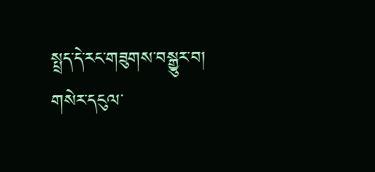སྤྲད་དེ་རང་གཟུགས་བསྒྱུར་བ། གསེར་དངུལ་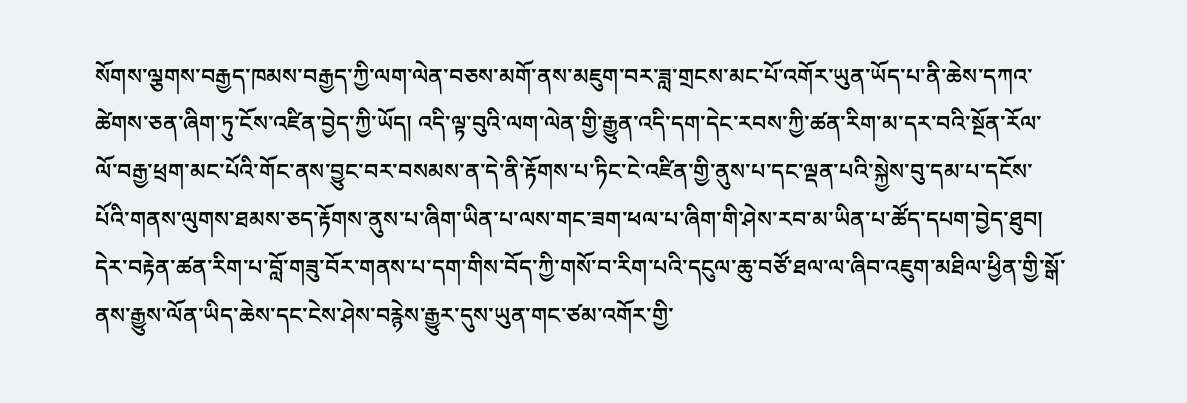སོགས་ལྕགས་བརྒྱད་ཁམས་བརྒྱད་ཀྱི་ལག་ལེན་བཅས་མགོ་ནས་མཇུག་བར་ཟླ་གྲངས་མང་པོ་འགོར་ཡུན་ཡོད་པ་ནི་ཆེས་དཀའ་ཚེགས་ཅན་ཞིག་ཏུ་ངོས་འཛིན་བྱེད་ཀྱི་ཡོད། འདི་ལྟ་བུའི་ལག་ལེན་གྱི་རྒྱུན་འདི་དག་དེང་རབས་ཀྱི་ཚན་རིག་མ་དར་བའི་སྔོན་རོལ་ལོ་བརྒྱ་ཕྲག་མང་པོའི་གོང་ནས་བྱུང་བར་བསམས་ན་དེ་ནི་རྟོགས་པ་ཏིང་ངེ་འཛིན་གྱི་ནུས་པ་དང་ལྡན་པའི་སྐྱེས་བུ་དམ་པ་དངོས་པོའི་གནས་ལུགས་ཐམས་ཅད་རྟོགས་ནུས་པ་ཞིག་ཡིན་པ་ལས་གང་ཟག་ཕལ་པ་ཞིག་གི་ཤེས་རབ་མ་ཡིན་པ་ཚོད་དཔག་བྱེད་ཐུབ། དེར་བརྟེན་ཚན་རིག་པ་བློ་གཟུ་བོར་གནས་པ་དག་གིས་བོད་ཀྱི་གསོ་བ་རིག་པའི་དངུལ་ཆུ་བཙོ་ཐལ་ལ་ཞིབ་འཇུག་མཐིལ་ཕྱིན་གྱི་སྒོ་ནས་རྒྱུས་ལོན་ཡིད་ཆེས་དང་ངེས་ཤེས་བརྙེས་རྒྱུར་དུས་ཡུན་གང་ཙམ་འགོར་གྱི་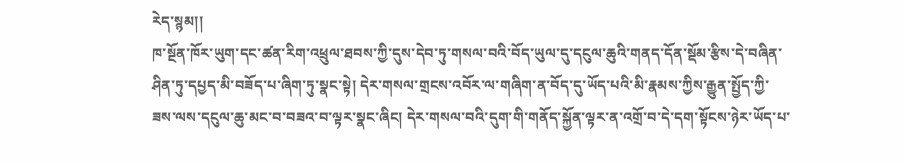རེད་སྙམ།།
ཁ་སྔོན་ཁོར་ཡུག་དང་ཚན་རིག་འཕྲུལ་ཐབས་ཀྱི་དུས་དེབ་ཏུ་གསལ་བའི་བོད་ཡུལ་དུ་དངུལ་ཆུའི་གནད་དོན་སྡོམ་རྩིས་དེ་བཞིན་ཤིན་ཏུ་དཔྱད་མི་བཟོད་པ་ཞིག་ཏུ་སྣང་སྟེ། དེར་གསལ་གྲངས་འབོར་ལ་གཞིག་ན་བོད་དུ་ཡོད་པའི་མི་རྣམས་ཀྱིས་རྒྱུན་སྤྱོད་ཀྱི་ཟས་ལས་དངུལ་ཆུ་མང་བ་བཟའ་བ་ལྟར་སྣང་ཞིང། དེར་གསལ་བའི་དུག་གི་གནོད་སྐྱོན་ལྟར་ན་འགྲོ་བ་དེ་དག་སྟོངས་ཉེར་ཡོད་པ་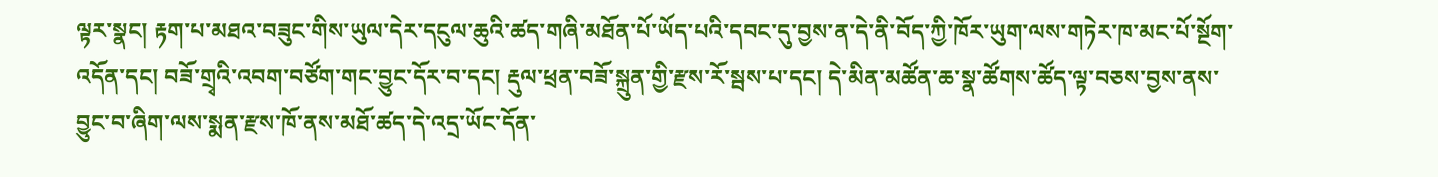ལྟར་སྣང། རྟག་པ་མཐའ་བཟུང་གིས་ཡུལ་དེར་དངུལ་ཆུའི་ཚད་གཞི་མཐོན་པོ་ཡོད་པའི་དབང་དུ་བྱས་ན་དེ་ནི་བོད་ཀྱི་ཁོར་ཡུག་ལས་གཏེར་ཁ་མང་པོ་སྔོག་འདོན་དང། བཟོ་གྲྭའི་འབག་བཙོག་གང་བྱུང་དོར་བ་དང། རྡུལ་ཕྲན་བཟོ་སྐྲུན་གྱི་རྫས་རོ་སྦས་པ་དང། དེ་མིན་མཚོན་ཆ་སྣ་ཚོགས་ཚོད་ལྟ་བཅས་བྱས་ནས་བྱུང་བ་ཞིག་ལས་སྨན་རྫས་ཁོ་ནས་མཐོ་ཚད་དེ་འདྲ་ཡོང་དོན་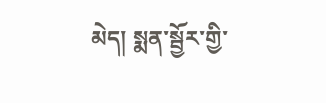མེད། སྨན་སྦྱོར་གྱི་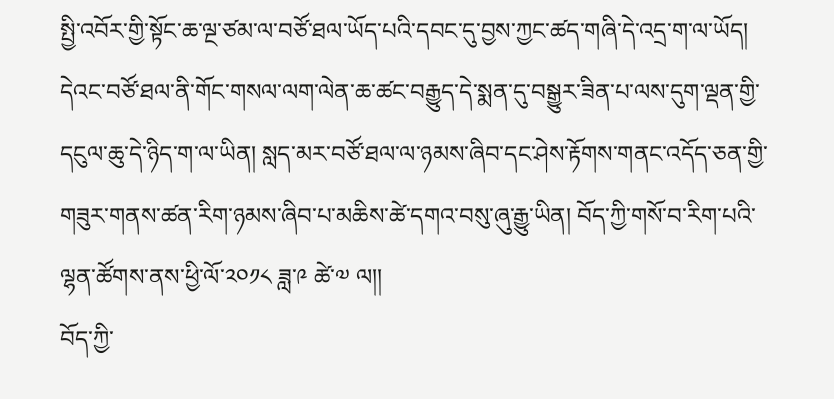སྤྱི་འབོར་གྱི་སྟོང་ཆ་ལྔ་ཙམ་ལ་བཙོ་ཐལ་ཡོད་པའི་དབང་དུ་བྱས་ཀྱང་ཚད་གཞི་དེ་འདྲ་ག་ལ་ཡོད། དེའང་བཙོ་ཐལ་ནི་གོང་གསལ་ལག་ལེན་ཆ་ཚང་བརྒྱུད་དེ་སྨན་དུ་བསྒྱུར་ཟིན་པ་ལས་དུག་ལྡན་གྱི་དངུལ་ཆུ་དེ་ཉིད་ག་ལ་ཡིན། སླད་མར་བཙོ་ཐལ་ལ་ཉམས་ཞིབ་དང་ཤེས་རྟོགས་གནང་འདོད་ཅན་གྱི་གཟུར་གནས་ཚན་རིག་ཉམས་ཞིབ་པ་མཆིས་ཚེ་དགའ་བསུ་ཞུ་རྒྱུ་ཡིན། བོད་ཀྱི་གསོ་བ་རིག་པའི་ལྷན་ཚོགས་ནས་ཕྱི་ལོ་༢༠༡༨ ཟླ་༩ ཚེ་༧ ལ།།
བོད་ཀྱི་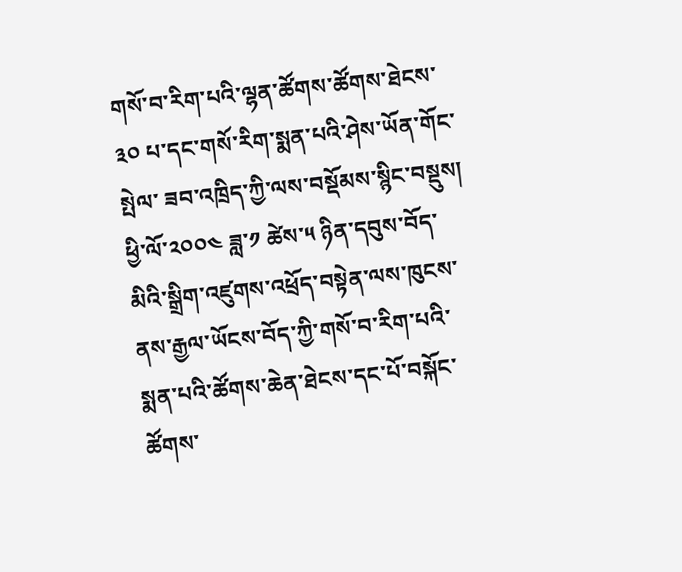གསོ་བ་རིག་པའི་ལྷན་ཚོགས་ཚོགས་ཐེངས་༣༠ པ་དང་གསོ་རིག་སྨན་པའི་ཤེས་ཡོན་གོང་སྤེལ་ ཟབ་འཁྲིད་ཀྱི་ལས་བསྡོམས་སྙིང་བསྡུས།
ཕྱི་ལོ་༢༠༠༤ ཟླ་༡ ཚེས་༥ ཉིན་དབུས་བོད་མིའི་སྒྲིག་འཛུགས་འཕྲོད་བསྟེན་ལས་ཁུངས་ནས་རྒྱལ་ཡོངས་བོད་ཀྱི་གསོ་བ་རིག་པའི་སྨན་པའི་ཚོགས་ཆེན་ཐེངས་དང་པོ་བསྐོང་ཚོགས་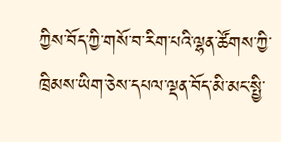ཀྱིས་བོད་ཀྱི་གསོ་བ་རིག་པའི་ལྷན་ཚོགས་ཀྱི་ཁྲིམས་ཡིག་ཅེས་དཔལ་ལྡན་བོད་མི་མང་སྤྱི་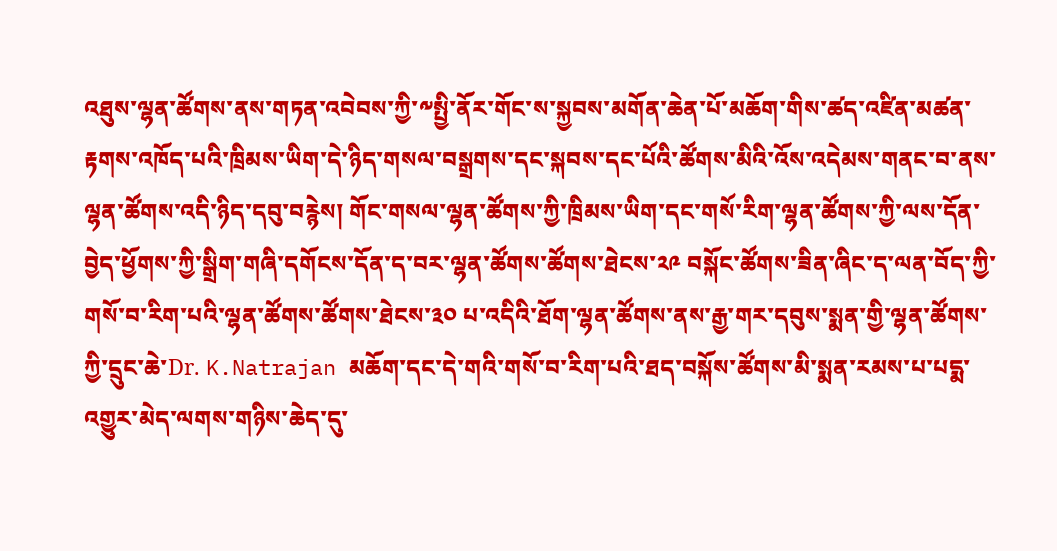འཐུས་ལྷན་ཚོགས་ནས་གཏན་འབེབས་ཀྱི་༸སྤྱི་ནོར་གོང་ས་སྐྱབས་མགོན་ཆེན་པོ་མཆོག་གིས་ཚད་འཛིན་མཚན་རྟགས་འཁོད་པའི་ཁྲིམས་ཡིག་དེ་ཉིད་གསལ་བསྒྲགས་དང་སྐབས་དང་པོའི་ཚོགས་མིའི་འོས་འདེམས་གནང་བ་ནས་ལྷན་ཚོགས་འདི་ཉིད་དབུ་བརྙེས། གོང་གསལ་ལྷན་ཚོགས་ཀྱི་ཁྲིམས་ཡིག་དང་གསོ་རིག་ལྷན་ཚོགས་ཀྱི་ལས་དོན་བྱེད་ཕྱོགས་ཀྱི་སྒྲིག་གཞི་དགོངས་དོན་ད་བར་ལྷན་ཚོགས་ཚོགས་ཐེངས་༢༩ བསྐོང་ཚོགས་ཟིན་ཞིང་ད་ལན་བོད་ཀྱི་གསོ་བ་རིག་པའི་ལྷན་ཚོགས་ཚོགས་ཐེངས་༣༠ པ་འདིའི་ཐོག་ལྷན་ཚོགས་ནས་རྒྱ་གར་དབུས་སྨན་གྱི་ལྷན་ཚོགས་ཀྱི་དྲུང་ཆེ་Dr. K.Natrajan མཆོག་དང་དེ་གའི་གསོ་བ་རིག་པའི་ཐད་བསྐོས་ཚོགས་མི་སྨན་རམས་པ་པདྨ་འགྱུར་མེད་ལགས་གཉིས་ཆེད་དུ་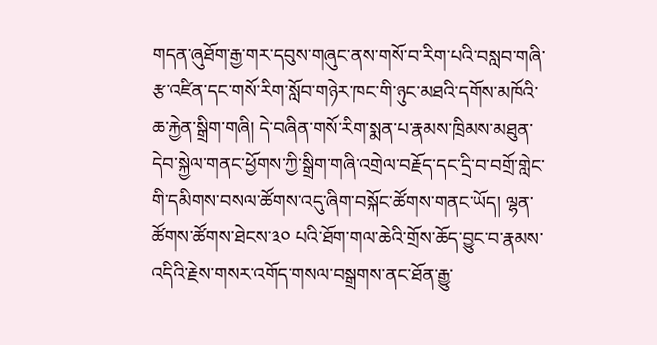གདན་ཞུཐོག་རྒྱ་གར་དབུས་གཞུང་ནས་གསོ་བ་རིག་པའི་བསླབ་གཞི་རྩ་འཛིན་དང་གསོ་རིག་སློབ་གཉེར་ཁང་གི་ཉུང་མཐའི་དགོས་མཁོའི་ཆ་རྐྱེན་སྒྲིག་གཞི། དེ་བཞིན་གསོ་རིག་སྨན་པ་རྣམས་ཁྲིམས་མཐུན་དེབ་སྐྱེལ་གནང་ཕྱོགས་ཀྱི་སྒྲིག་གཞི་འགྲེལ་བརྗོད་དང་དྲི་བ་བགྲོ་གླེང་གི་དམིགས་བསལ་ཚོགས་འདུ་ཞིག་བསྐོང་ཚོགས་གནང་ཡོད། ལྷན་ཚོགས་ཚོགས་ཐེངས་༣༠ པའི་ཐོག་གལ་ཆེའི་གྲོས་ཆོད་བྱུང་བ་རྣམས་འདིའི་རྗེས་གསར་འགོད་གསལ་བསྒྲགས་ནང་ཐོན་རྒྱུ་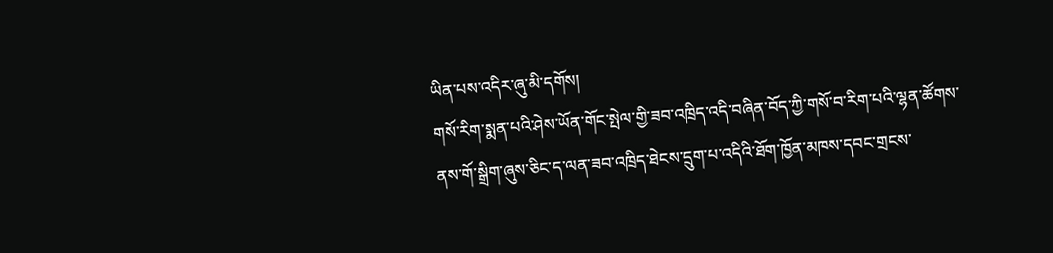ཡིན་པས་འདིར་ཞུ་མི་དགོས།
གསོ་རིག་སྨན་པའི་ཤེས་ཡོན་གོང་སྤེལ་གྱི་ཟབ་འཁྲིད་འདི་བཞིན་བོད་ཀྱི་གསོ་བ་རིག་པའི་ལྷན་ཚོགས་ནས་གོ་སྒྲིག་ཞུས་ཅིང་ད་ལན་ཟབ་འཁྲིད་ཐེངས་དྲུག་པ་འདིའི་ཐོག་ཁྱོན་མཁས་དབང་གྲངས་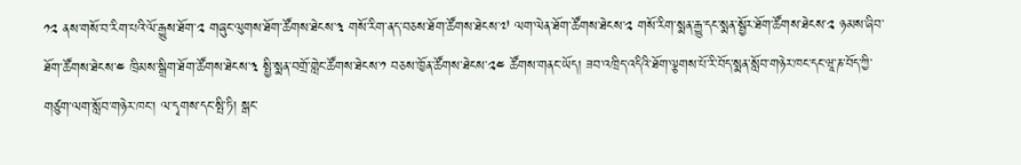༡༢ ནས་གསོ་བ་རིག་པའི་ལོ་རྒྱུས་ཐོག་༢ གཞུང་ལུགས་ཐོག་ཚོགས་ཐེངས་༣ གསོ་རིག་ནད་བཅས་ཐོག་ཚོགས་ཐེངས་༧ ལག་ལེན་ཐོག་ཚོགས་ཐེངས་༢ གསོ་རིག་སྨན་རྒྱུ་དང་སྨན་སྦྱོར་ཐོག་ཚོགས་ཐེངས་༢ ཉམས་ཞིབ་ཐོག་ཚོགས་ཐེངས་༤ ཁྲིམས་སྒྲིག་ཐོག་ཚོགས་ཐེངས་༣ སྤྱི་སྨན་བགྲོ་གླེང་ཚོགས་ཐེངས་༡ བཅས་ཁྱོན་ཚོགས་ཐེངས་༢༤ ཚོགས་གནང་ཡོད། ཟབ་འཁྲིད་འདིའི་ཐོག་ལྕགས་པོ་རི་བོད་སྨན་སློབ་གཉེར་ཁང་དང་ཝཱ་ཎ་བོད་ཀྱི་གཙུག་ལག་སློབ་གཉེར་ཁང་། ལ་དྭགས་དང་སྤི་ཏི། སྒང་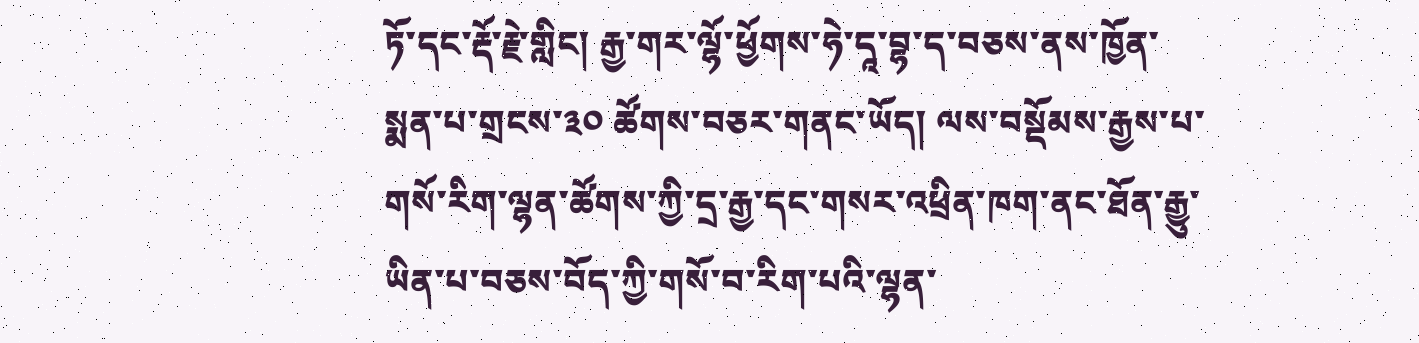ཏོ་དང་རྡོ་རྗེ་གླིང། རྒྱ་གར་ལྷོ་ཕྱོགས་ཧེ་དཱ་བྷ་ད་བཅས་ནས་ཁྱོན་སྨན་པ་གྲངས་༣༠ ཚོགས་བཅར་གནང་ཡོད། ལས་བསྡོམས་རྒྱས་པ་གསོ་རིག་ལྷན་ཚོགས་ཀྱི་དྲ་རྒྱ་དང་གསར་འཕྲིན་ཁག་ནང་ཐོན་རྒྱུ་ཡིན་པ་བཅས་བོད་ཀྱི་གསོ་བ་རིག་པའི་ལྷན་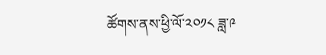ཚོགས་ནས་ཕྱི་ལོ་༢༠༡༨ ཟླ་༩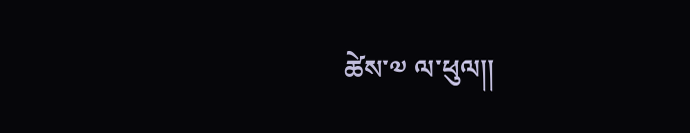ཚེས་༧ ལ་ཕུལ།།